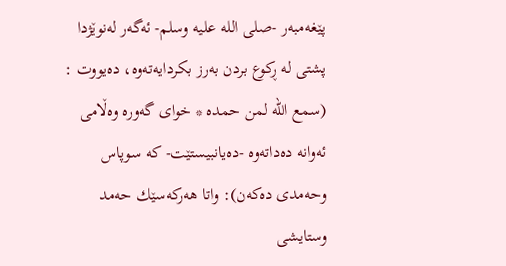پێغەمبەر -صلى اللە علیە وسلم- ئەگەر لەنوێژدا پشتی لە ڕکوع بردن بەرز بکردایەتەوە، دەیووت : (سمع الله لمن حمده * خواى گەورە وەڵامی ئەوانە دەداتەوە -دەیانبیستێت- کە سوپاس وحەمدی دەکەن): واتا هەركەسێك حەمد وستایشی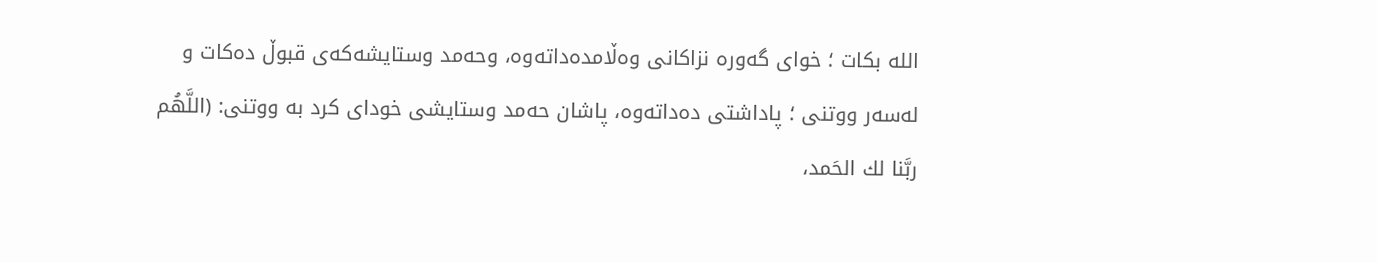الله بكات ؛ خوای گەورە نزاكانی وەڵامدەداتەوە، وحەمد وستایشەكەی قبوڵ دەكات و لەسەر ووتنی ؛ پاداشتی دەداتەوە، پاشان حەمد وستایشی خودای كرد بە ووتنی: (اللَّهُم ربَّنا لك الحَمد،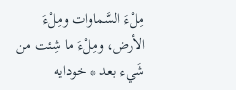مِلْءَ السَّماوات ومِلْءَ الأرض، ومِلْءَ ما شِئت من شَيء بعد * خودایه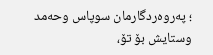؛ پەروەردگارمان سوپاس وحەمد وستایش بۆ تۆ،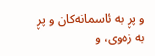و پڕ بە ئاسمانەکان و پڕ بە زەوی، و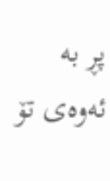پڕ بە ئەوەى تۆ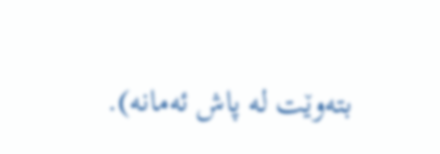بتەوێت لە پاش ئەمانە).